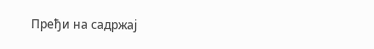Пређи на садржај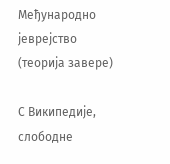Међународно јеврејство (теорија завере)

С Википедије, слободне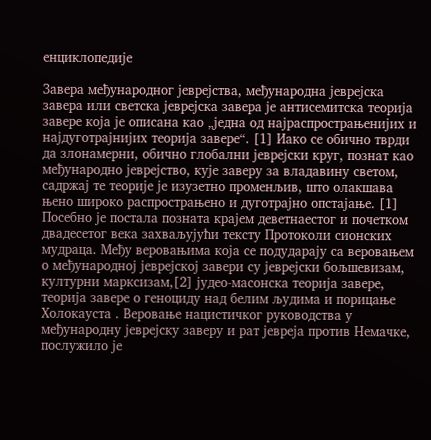енциклопедије

Завера међународног јеврејства, међународна јеврејска завера или светска јеврејска завера је антисемитска теорија завере која је описана као „једна од најраспрострањенијих и најдуготрајнијих теорија завере“. [1] Иако се обично тврди да злонамерни, обично глобални јеврејски круг, познат као међународно јеврејство, кује заверу за владавину светом, садржај те теорије је изузетно променљив, што олакшава њено широко распрострањено и дуготрајно опстајање. [1] Посебно је постала позната крајем деветнаестог и почетком двадесетог века захваљујући тексту Протоколи сионских мудраца. Међу веровањима која се подударају са веровањем о међународној јеврејској завери су јеврејски бољшевизам, културни марксизам,[2] јудео-масонска теорија завере, теорија завере о геноциду над белим људима и порицање Холокауста . Веровање нацистичког руководства у међународну јеврејску заверу и рат јевреја против Немачке, послужило је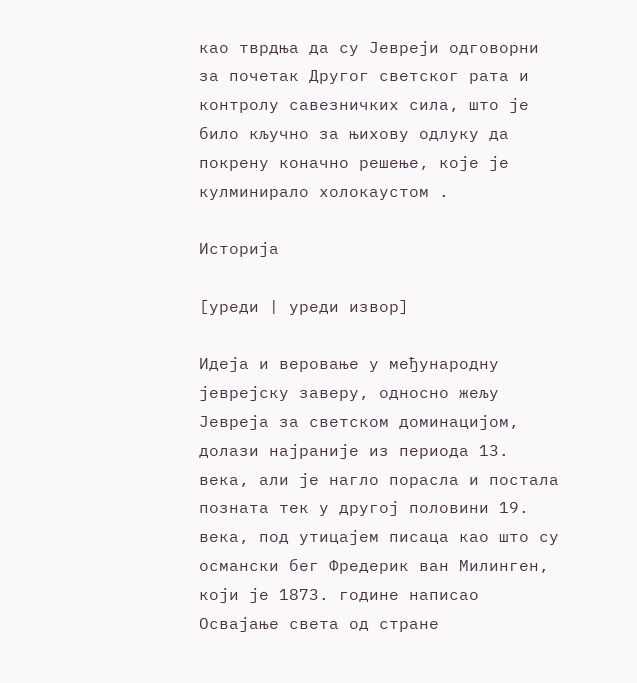као тврдња да су Јевреји одговорни за почетак Другог светског рата и контролу савезничких сила, што је било кључно за њихову одлуку да покрену коначно решење, које је кулминирало холокаустом .

Историја

[уреди | уреди извор]

Идеја и веровање у међународну јеврејску заверу, односно жељу Јевреја за светском доминацијом, долази најраније из периода 13. века, али је нагло порасла и постала позната тек у другој половини 19. века, под утицајем писаца као што су османски бег Фредерик ван Милинген, који је 1873. године написао Освајање света од стране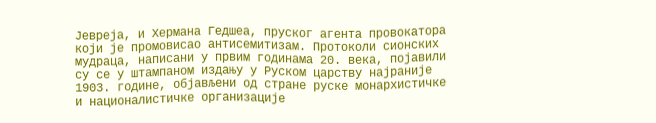Јевреја, и Хермана Гедшеа, пруског агента провокатора који је промовисао антисемитизам. Протоколи сионских мудраца, написани у првим годинама 20. века, појавили су се у штампаном издању у Руском царству најраније 1903. године, објављени од стране руске монархистичке и националистичке организације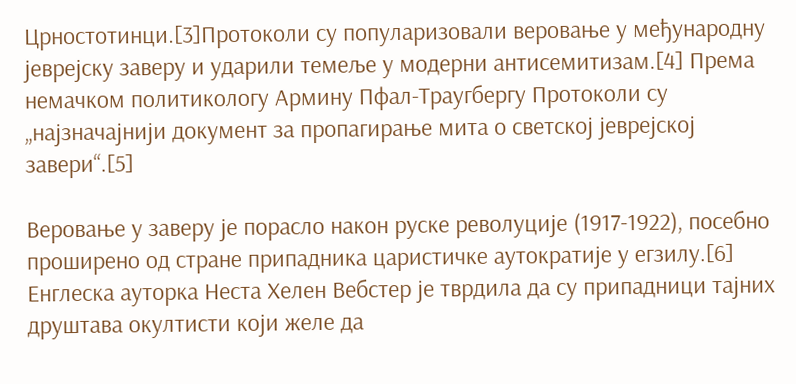Црностотинци.[3]Протоколи су популаризовали веровање у међународну јеврејску заверу и ударили темеље у модерни антисемитизам.[4] Према немачком политикологу Армину Пфал-Траугбергу Протоколи су „најзначајнији документ за пропагирање мита о светској јеврејској завери“.[5]

Веровање у заверу је порасло након руске револуције (1917-1922), посебно проширено од стране припадника царистичке аутократије у егзилу.[6] Енглеска ауторка Неста Хелен Вебстер је тврдила да су припадници тајних друштава окултисти који желе да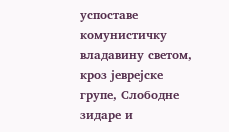успоставе комунистичку владавину светом, кроз јеврејске групе, Слободне зидаре и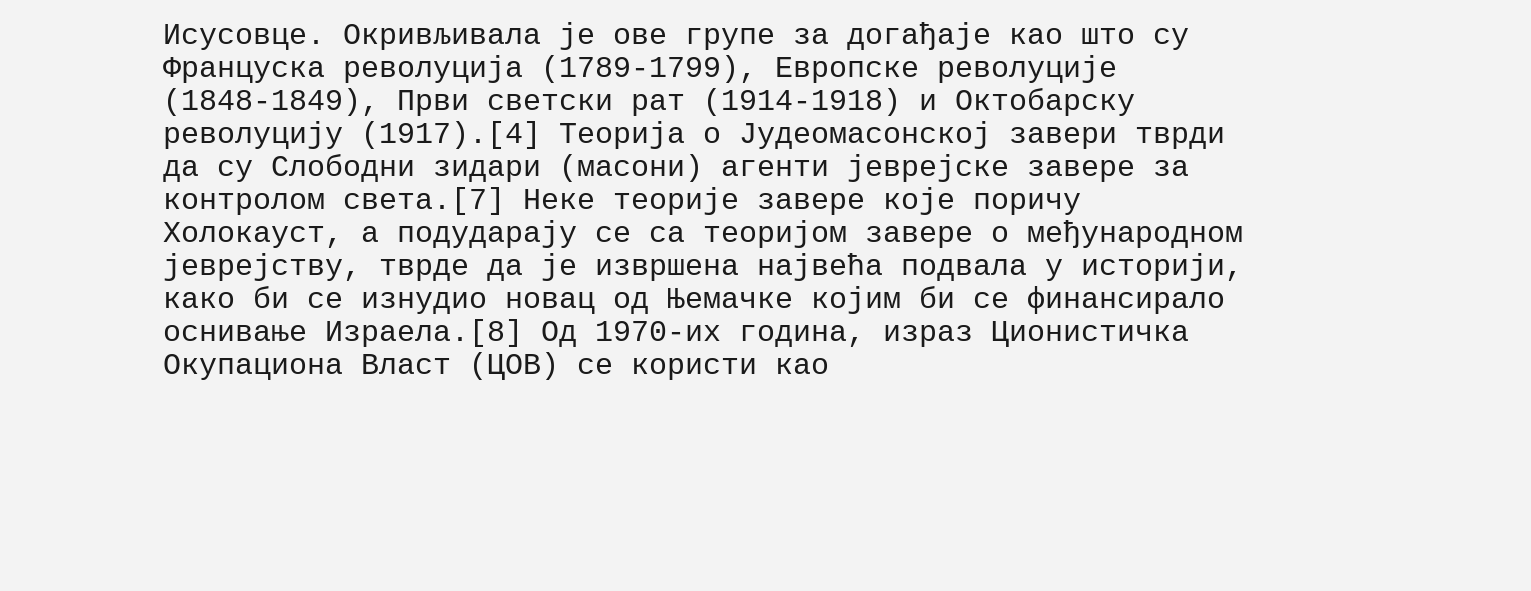Исусовце. Окривљивала је ове групе за догађаје као што су Француска револуција (1789-1799), Европске револуције (1848-1849), Први светски рат (1914-1918) и Октобарску револуцију (1917).[4] Теорија о Јудеомасонској завери тврди да су Слободни зидари (масони) агенти јеврејске завере за контролом света.[7] Неке теорије завере које поричу Холокауст, а подударају се са теоријом завере о међународном јеврејству, тврде да је извршена највећа подвала у историји, како би се изнудио новац од Њемачке којим би се финансирало оснивање Израела.[8] Од 1970-их година, израз Ционистичка Окупациона Власт (ЦОВ) се користи као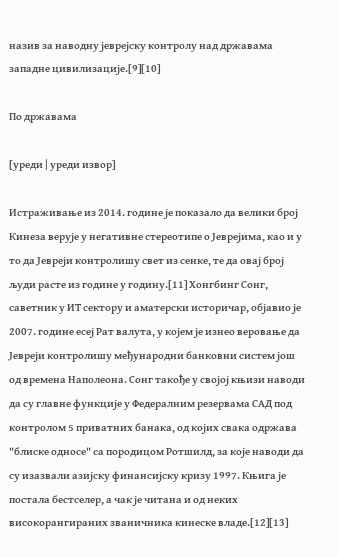назив за наводну јеврејску контролу над државама западне цивилизације.[9][10]

По државама

[уреди | уреди извор]

Истраживање из 2014. године је показало да велики број Кинеза верује у негативне стереотипе о Јеврејима, као и у то да Јевреји контролишу свет из сенке, те да овај број људи расте из године у годину.[11] Хонгбинг Сонг, саветник у ИТ сектору и аматерски историчар, објавио је 2007. године есеј Рат валута, у којем је изнео веровање да Јевреји контролишу међународни банковни систем још од времена Наполеона. Сонг такође у својој књизи наводи да су главне функције у Федералним резервама САД под контролом 5 приватних банака, од којих свака одржава "блиске односе" са породицом Ротшилд, за које наводи да су изазвали азијску финансијску кризу 1997. Књига је постала бестселер, а чак је читана и од неких високорангираних званичника кинеске владе.[12][13]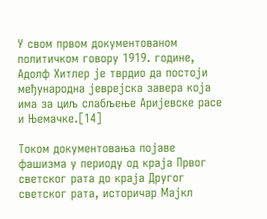У свом првом документованом политичком говору 1919. године, Адолф Хитлер је тврдио да постоји међународна јеврејска завера која има за циљ слабљење Аријевске расе и Њемачке.[14]

Током документовања појаве фашизма у периоду од краја Првог светског рата до краја Другог светског рата, историчар Мајкл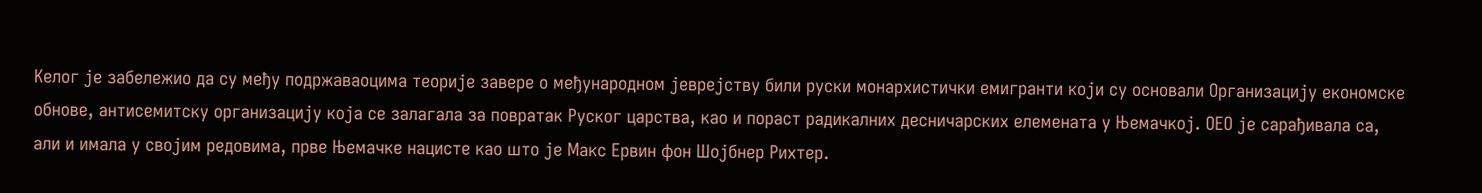Келог је забележио да су међу подржаваоцима теорије завере о међународном јеврејству били руски монархистички емигранти који су основали Организацију економске обнове, антисемитску организацију која се залагала за повратак Руског царства, као и пораст радикалних десничарских елемената у Њемачкој. ОЕО је сарађивала са, али и имала у својим редовима, прве Њемачке нацисте као што је Макс Ервин фон Шојбнер Рихтер.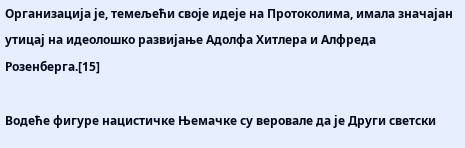Организација је, темељећи своје идеје на Протоколима, имала значајан утицај на идеолошко развијање Адолфа Хитлера и Алфреда Розенберга.[15]

Водеће фигуре нацистичке Њемачке су веровале да је Други светски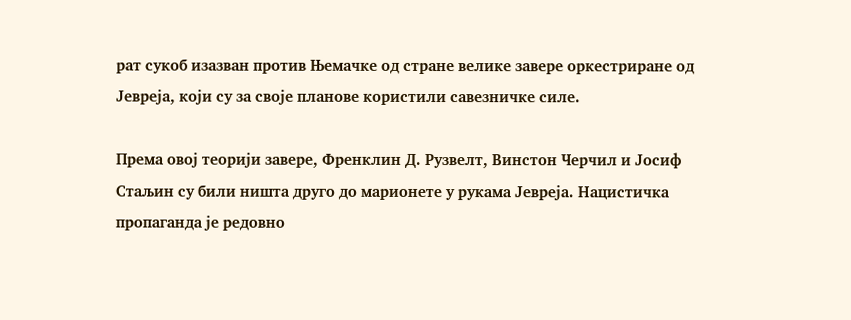рат сукоб изазван против Њемачке од стране велике завере оркестриране од Јевреја, који су за своје планове користили савезничке силе.

Према овој теорији завере, Френклин Д. Рузвелт, Винстон Черчил и Јосиф Стаљин су били ништа друго до марионете у рукама Јевреја. Нацистичка пропаганда је редовно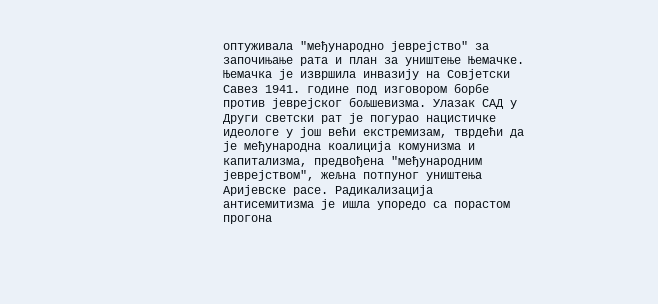оптуживала "међународно јеврејство" за започињање рата и план за уништење Њемачке. Њемачка је извршила инвазију на Совјетски Савез 1941. године под изговором борбе против јеврејског бољшевизма. Улазак САД у Други светски рат је погурао нацистичке идеологе у још већи екстремизам, тврдећи да је међународна коалиција комунизма и капитализма, предвођена "међународним јеврејством", жељна потпуног уништења Аријевске расе. Радикализација антисемитизма је ишла упоредо са порастом прогона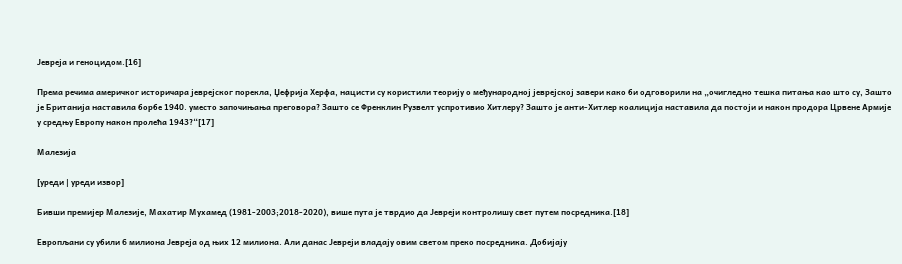Јевреја и геноцидом.[16]

Према речима америчког историчара јеврејског порекла, Џефрија Херфа, нацисти су користили теорију о међународној јеврејској завери како би одговорили на „очигледно тешка питања као што су, Зашто је Британија наставила борбе 1940. уместо започињања преговора? Зашто се Френклин Рузвелт успротивио Хитлеру? Зашто је анти-Хитлер коалиција наставила да постоји и након продора Црвене Армије у средњу Европу након пролећа 1943?“[17]

Малезија

[уреди | уреди извор]

Бивши премијер Малезије, Махатир Мухамед (1981-2003;2018-2020), више пута је тврдио да Јевреји контролишу свет путем посредника.[18]

Европљани су убили 6 милиона Јевреја од њих 12 милиона. Али данас Јевреји владају овим светом преко посредника. Добијају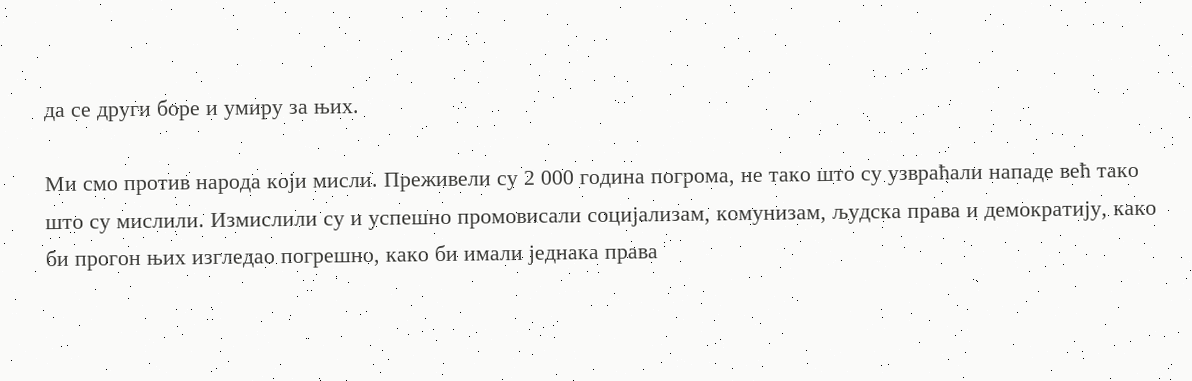да се други боре и умиру за њих.

Ми смо против народа који мисли. Преживели су 2 000 година погрома, не тако што су узвраћали нападе већ тако што су мислили. Измислили су и успешно промовисали социјализам, комунизам, људска права и демократију, како би прогон њих изгледао погрешно, како би имали једнака права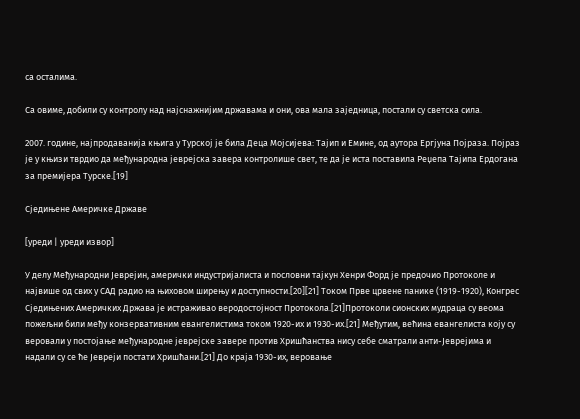са осталима.

Са овиме, добили су контролу над најснажнијим државама и они, ова мала заједница, постали су светска сила.

2007. године, најпродаванија књига у Турској је била Деца Мојсијева: Тајип и Емине, од аутора Ергјуна Појраза. Појраз је у књизи тврдио да међународна јеврејска завера контролише свет, те да је иста поставила Реџепа Тајипа Ердогана за премијера Турске.[19]

Сједињене Америчке Државе

[уреди | уреди извор]

У делу Међународни Јеврејин, амерички индустријалиста и пословни тајкун Хенри Форд је предочио Протоколе и највише од свих у САД радио на њиховом ширењу и доступности.[20][21] Током Прве црвене панике (1919-1920), Конгрес Сједињених Америчких Држава је истраживао веродостојност Протокола.[21]Протоколи сионских мудраца су веома пожељни били међу конзервативним евангелистима током 1920-их и 1930-их.[21] Међутим, већина евангелиста коју су веровали у постојање међународне јеврејске завере против Хришћанства нису себе сматрали анти-Јеврејима и надали су се ће Јевреји постати Хришћани.[21] До краја 1930-их, веровање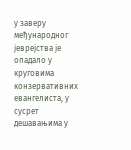у заверу међународног јеврејства је опадало у круговима конзервативних евангелиста, у сусрет дешавањима у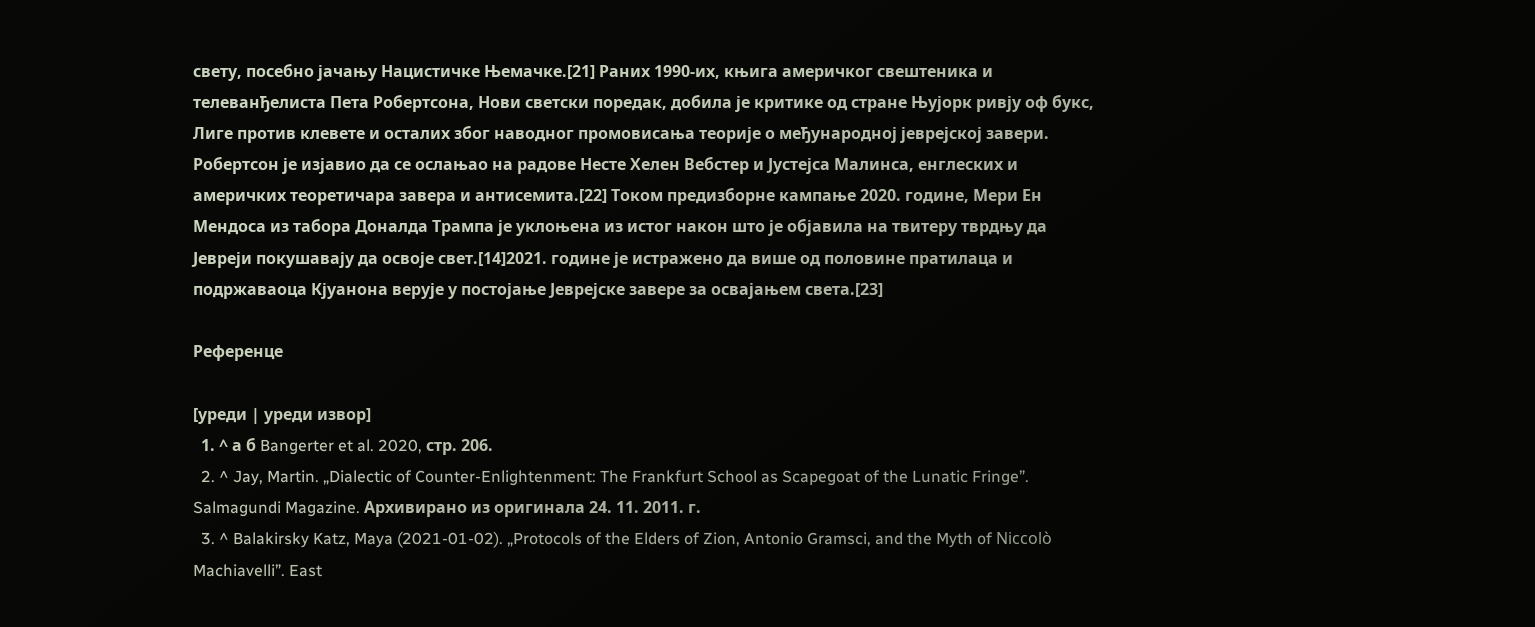свету, посебно јачању Нацистичке Њемачке.[21] Раних 1990-их, књига америчког свештеника и телеванђелиста Пета Робертсона, Нови светски поредак, добила је критике од стране Њујорк ривју оф букс, Лиге против клевете и осталих због наводног промовисања теорије о међународној јеврејској завери. Робертсон је изјавио да се ослањао на радове Несте Хелен Вебстер и Јустејса Малинса, енглеских и америчких теоретичара завера и антисемита.[22] Током предизборне кампање 2020. године, Мери Ен Мендоса из табора Доналда Трампа је уклоњена из истог након што је објавила на твитеру тврдњу да Јевреји покушавају да освоје свет.[14]2021. године је истражено да више од половине пратилаца и подржаваоца Кјуанона верује у постојање Јеврејске завере за освајањем света.[23]

Референце

[уреди | уреди извор]
  1. ^ а б Bangerter et al. 2020, стр. 206.
  2. ^ Jay, Martin. „Dialectic of Counter-Enlightenment: The Frankfurt School as Scapegoat of the Lunatic Fringe”. Salmagundi Magazine. Архивирано из оригинала 24. 11. 2011. г.
  3. ^ Balakirsky Katz, Maya (2021-01-02). „Protocols of the Elders of Zion, Antonio Gramsci, and the Myth of Niccolò Machiavelli”. East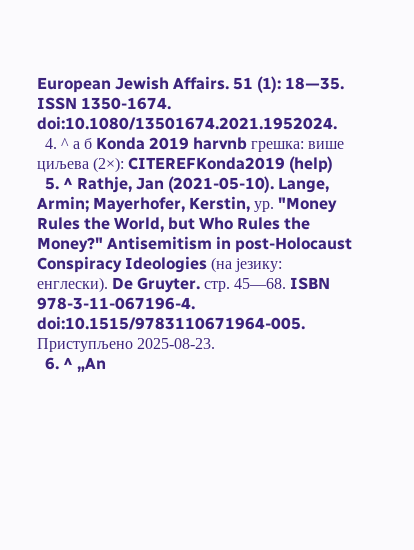European Jewish Affairs. 51 (1): 18—35. ISSN 1350-1674. doi:10.1080/13501674.2021.1952024.
  4. ^ а б Konda 2019 harvnb грешка: више циљева (2×): CITEREFKonda2019 (help)
  5. ^ Rathje, Jan (2021-05-10). Lange, Armin; Mayerhofer, Kerstin, ур. "Money Rules the World, but Who Rules the Money?" Antisemitism in post-Holocaust Conspiracy Ideologies (на језику: енглески). De Gruyter. стр. 45—68. ISBN 978-3-11-067196-4. doi:10.1515/9783110671964-005. Приступљено 2025-08-23.
  6. ^ „An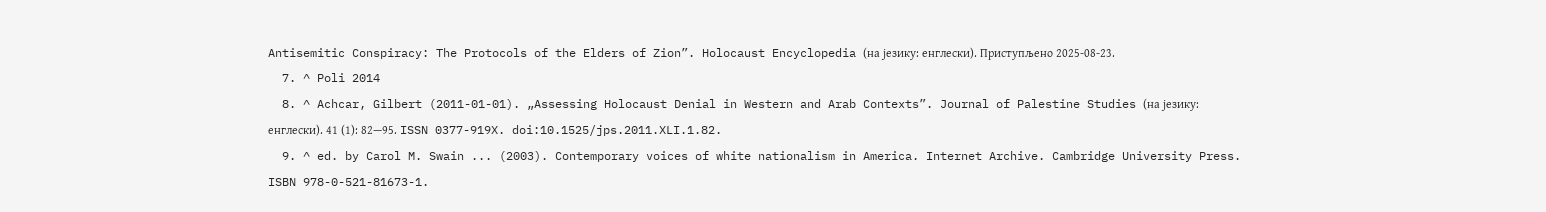Antisemitic Conspiracy: The Protocols of the Elders of Zion”. Holocaust Encyclopedia (на језику: енглески). Приступљено 2025-08-23.
  7. ^ Poli 2014
  8. ^ Achcar, Gilbert (2011-01-01). „Assessing Holocaust Denial in Western and Arab Contexts”. Journal of Palestine Studies (на језику: енглески). 41 (1): 82—95. ISSN 0377-919X. doi:10.1525/jps.2011.XLI.1.82.
  9. ^ ed. by Carol M. Swain ... (2003). Contemporary voices of white nationalism in America. Internet Archive. Cambridge University Press. ISBN 978-0-521-81673-1.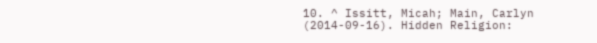10. ^ Issitt, Micah; Main, Carlyn (2014-09-16). Hidden Religion: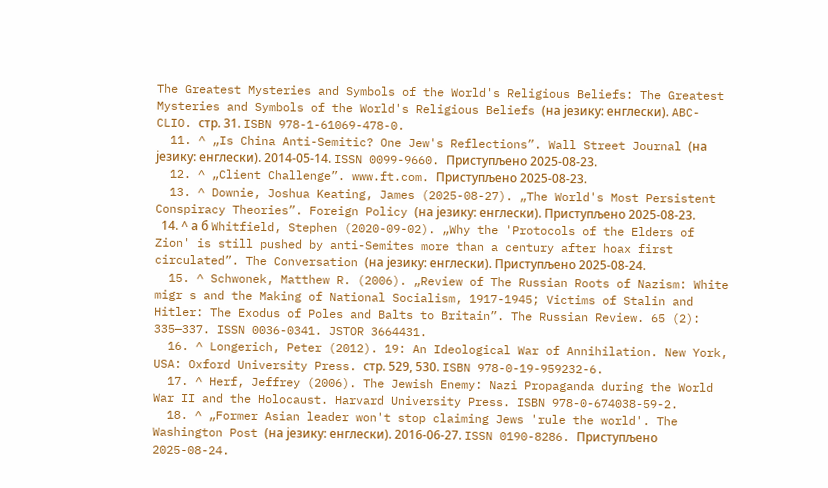The Greatest Mysteries and Symbols of the World's Religious Beliefs: The Greatest Mysteries and Symbols of the World's Religious Beliefs (на језику: енглески). ABC-CLIO. стр. 31. ISBN 978-1-61069-478-0.
  11. ^ „Is China Anti-Semitic? One Jew's Reflections”. Wall Street Journal (на језику: енглески). 2014-05-14. ISSN 0099-9660. Приступљено 2025-08-23.
  12. ^ „Client Challenge”. www.ft.com. Приступљено 2025-08-23.
  13. ^ Downie, Joshua Keating, James (2025-08-27). „The World's Most Persistent Conspiracy Theories”. Foreign Policy (на језику: енглески). Приступљено 2025-08-23.
  14. ^ а б Whitfield, Stephen (2020-09-02). „Why the 'Protocols of the Elders of Zion' is still pushed by anti-Semites more than a century after hoax first circulated”. The Conversation (на језику: енглески). Приступљено 2025-08-24.
  15. ^ Schwonek, Matthew R. (2006). „Review of The Russian Roots of Nazism: White migr s and the Making of National Socialism, 1917-1945; Victims of Stalin and Hitler: The Exodus of Poles and Balts to Britain”. The Russian Review. 65 (2): 335—337. ISSN 0036-0341. JSTOR 3664431.
  16. ^ Longerich, Peter (2012). 19: An Ideological War of Annihilation. New York, USA: Oxford University Press. стр. 529, 530. ISBN 978-0-19-959232-6.
  17. ^ Herf, Jeffrey (2006). The Jewish Enemy: Nazi Propaganda during the World War II and the Holocaust. Harvard University Press. ISBN 978-0-674038-59-2.
  18. ^ „Former Asian leader won't stop claiming Jews 'rule the world'. The Washington Post (на језику: енглески). 2016-06-27. ISSN 0190-8286. Приступљено 2025-08-24.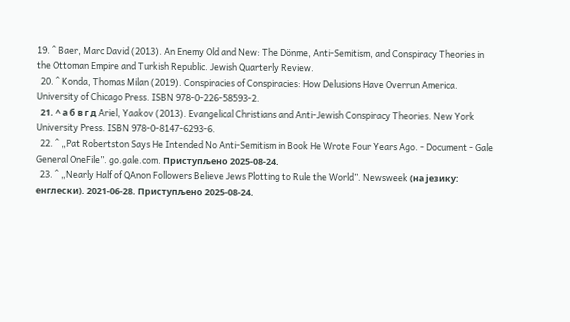19. ^ Baer, Marc David (2013). An Enemy Old and New: The Dönme, Anti-Semitism, and Conspiracy Theories in the Ottoman Empire and Turkish Republic. Jewish Quarterly Review.
  20. ^ Konda, Thomas Milan (2019). Conspiracies of Conspiracies: How Delusions Have Overrun America. University of Chicago Press. ISBN 978-0-226-58593-2.
  21. ^ а б в г д Ariel, Yaakov (2013). Evangelical Christians and Anti-Jewish Conspiracy Theories. New York University Press. ISBN 978-0-8147-6293-6.
  22. ^ „Pat Robertston Says He Intended No Anti-Semitism in Book He Wrote Four Years Ago. - Document - Gale General OneFile”. go.gale.com. Приступљено 2025-08-24.
  23. ^ „Nearly Half of QAnon Followers Believe Jews Plotting to Rule the World”. Newsweek (на језику: енглески). 2021-06-28. Приступљено 2025-08-24.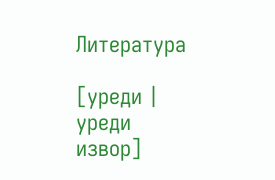Литература

[уреди | уреди извор]